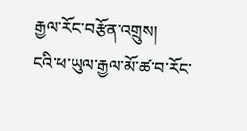རྒྱལ་རོང་བརྩོན་འགྲུས།
ངའི་ཕ་ཡུལ་རྒྱལ་མོ་ཚ་བ་རོང་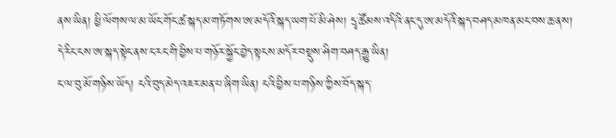ནས་ཡིན། ཕྱི་ལོགས་ལ་མ་ཡོང་གོང་ཚ་སྐད་མ་གཏོགས་ཨ་མདོའི་སྐད་ཡག་པོ་མི་ཤེས། དྲྭ་ཚོམས་འདིའི་ནང་དུ་ཨ་མདོའི་སྐད་བཤད་མཁན་མང་བས་ཆ་ནས། དེ་རིང་ངས་ཨ་སྐད་སྟེང་ནས་ང་རང་གི་བྱིས་པ་གཉོར་སྐྱོང་བྱེད་སྟངས་མདོར་བསྡུས་ཤིག་བཤད་རྒྱུ་ཡིན།
ང་ལ་བུ་མོ་གཉིས་ཡོད། ངའི་བུད་མེད་འཇར་མན་པ་ཞིག་ཡིན། ངའི་བྱིས་པ་གཉིས་ཀྱིས་བོད་སྐད་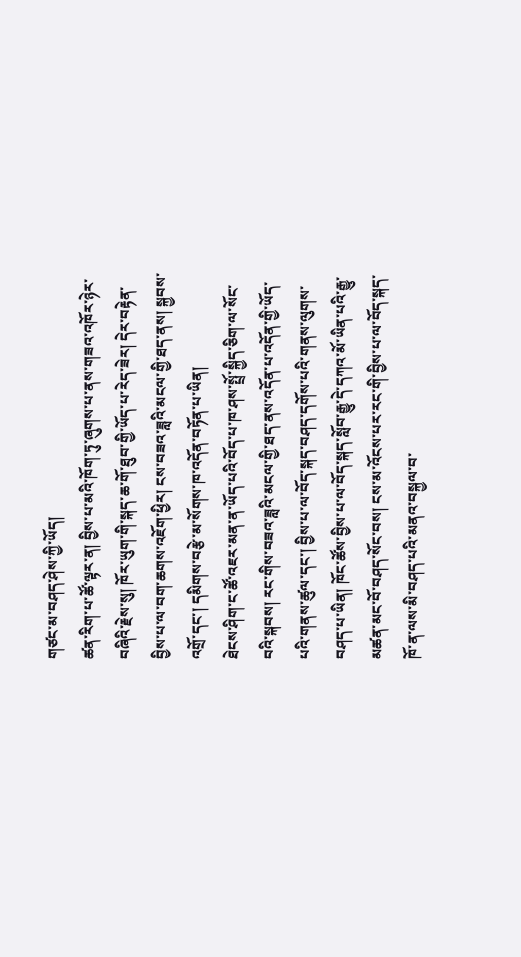གཙང་མ་བཤད་ཤེས་ཀྱི་ཡོད།
ཚན་རིག་པ་ཚོ་ལྟར་ན། བྱིས་པ་མའི་ཁོག་ཏུ་ཞུགས་པ་ནས་གཟའ་འཁོར་ཉེར་བཞིའི་རྗེས་སུ། ཁོར་ཡུག་གི་སྐད་ཆ་གོ་ཐུབ་གྱི་ཡོད་པ་རེད་ཟེར། དེར་བརྟེན་བྱིས་པ་ལ་བག་ཆགས་འཇོག་ཕྱིར། ངས་བཟའ་ཟླའི་མངལ་གྱི་ཐད་ནས། སྐྱབས་འགྲོ་དང་། དམིགས་བརྩེ་མ་སོགས་ཁ་འདོན་བཏོན་པ་ཡིན།
ཐེངས་ཤིག་ང་ཚོ་འཇར་མན་ན་ཡོད་པའི་བོད་པ་ཁ་ཤས་སྤྲོ་སྐྱིད་ཅིག་ལ་སོང་བའི་སྐབས། རང་གིས་བཟའ་ཟླའི་མངལ་གྱི་ཐད་ནས་འདོན་པ་འདོན་གྱི་ཡོད་པའི་གནས་ཚུལ་དང་། བྱིས་པ་ལ་བོད་སྐད་བཤད་དགོས་པའི་གནས་ལུགས་བཤད་པ་ཡིན། ཁོང་ཚོས་བྱིས་པ་ལ་བོད་སྐད་སློབ་རྒྱུ་དེ་དཀའ་མོ་ཡིན་པའི་རྒྱུ་མཚན་མང་བོ་བཤད་སོང་བས། ངས་མ་འོངས་པར་རང་གི་བྱིས་པ་ལ་བོད་སྐད་ཁོ་ན་ལས་མི་བཤད་པའི་མནའ་བསྐྱལ་བ་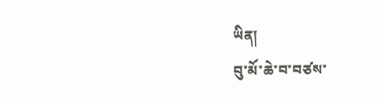ཡིན།
བུ་མོ་ཆེ་བ་བཙས་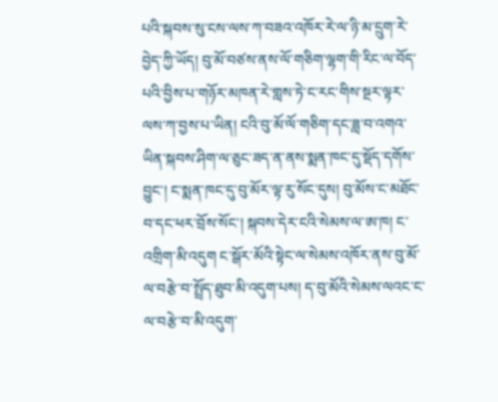པའི་སྐབས་སུ་ངས་ལས་ཀ་བཟའ་འཁོར་རེ་ལ་ཉི་མ་དྲུག་རེ་བྱེད་ཀྱི་ཡོད། བུ་མོ་བཙས་ནས་ལོ་གཅིག་ལྷག་གི་རིང་ལ་བོད་པའི་བྱིས་པ་གཉོར་མཁན་རེ་གླས་ཏེ་ང་རང་གིས་སྔར་ལྟར་ལས་ཀ་བྱས་པ་ཡིན། ངའི་བུ་མོ་ལོ་གཅིག་དང་ཟླ་བ་འགའ་ཡིན་སྐབས་ཤིག་ལ་ཅུང་ཟད་ན་ནས་སྨན་ཁང་དུ་སྡོད་དགོས་བྱུང་། ང་སྨན་ཁང་དུ་བུ་མོར་ལྟ་རུ་སོང་དུས། བུ་མོས་ང་མཐོང་བ་དང་ཕར་བྲོས་སོང་། སྐབས་དེར་ངའི་སེམས་ལ་ཨ་ཁ། ང་འགྲིག་མི་འདུག ང་སྒོར་མོའི་སྟེང་ལ་སེམས་འཁོར་ནས་བུ་མོ་ལ་བརྩེ་བ་སྤྲོད་ཐུབ་མི་འདུག་པས། ད་བུ་མོའི་སེམས་ལའང་ང་ལ་བརྩེ་བ་མི་འདུག་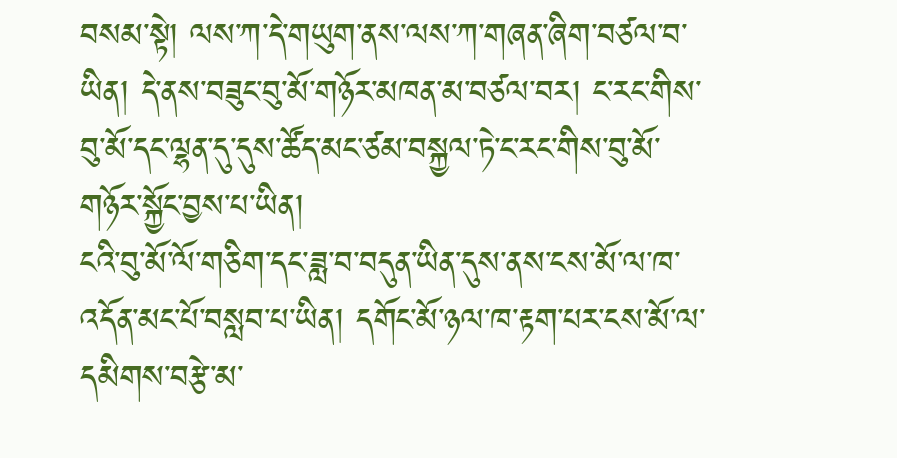བསམ་སྟེ། ལས་ཀ་དེ་གཡུག་ནས་ལས་ཀ་གཞན་ཞིག་བཙལ་བ་ཡིན། དེ་ནས་བཟུང་བུ་མོ་གཉོར་མཁན་མ་བཙལ་བར། ང་རང་གིས་བུ་མོ་དང་ལྷན་དུ་དུས་ཚོད་མང་ཙམ་བསྐྱལ་ཏེ་ང་རང་གིས་བུ་མོ་གཉོར་སྐྱོང་བྱས་པ་ཡིན།
ངའི་བུ་མོ་ལོ་གཅིག་དང་ཟླ་བ་བདུན་ཡིན་དུས་ནས་ངས་མོ་ལ་ཁ་འདོན་མང་པོ་བསླབ་པ་ཡིན། དགོང་མོ་ཉལ་ཁ་རྟག་པར་ངས་མོ་ལ་དམིགས་བརྩེ་མ་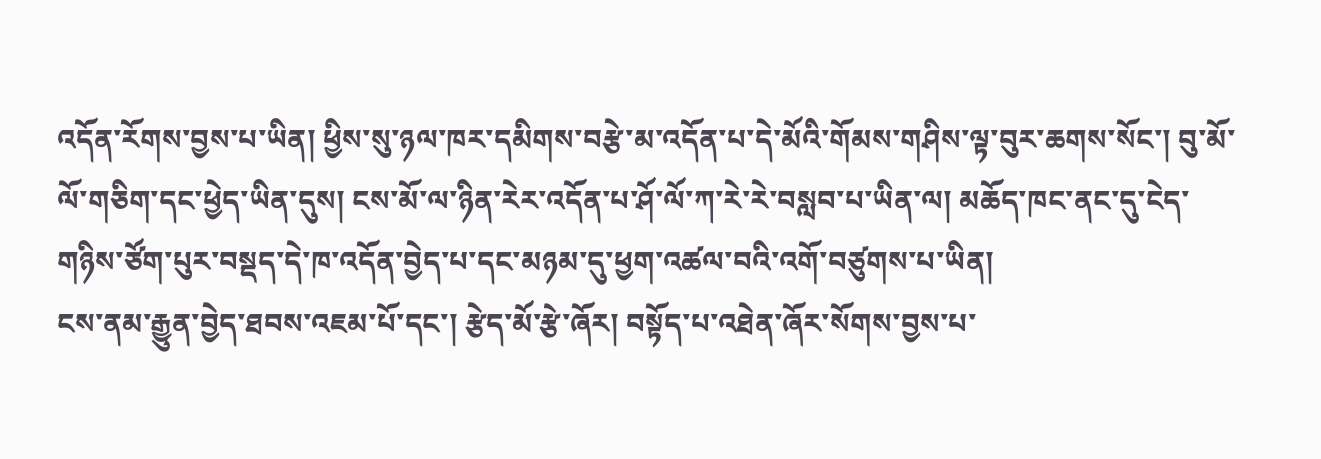འདོན་རོགས་བྱས་པ་ཡིན། ཕྱིས་སུ་ཉལ་ཁར་དམིགས་བརྩེ་མ་འདོན་པ་དེ་མོའི་གོམས་གཤིས་ལྟ་བུར་ཆགས་སོང་། བུ་མོ་ལོ་གཅིག་དང་ཕྱེད་ཡིན་དུས། ངས་མོ་ལ་ཉིན་རེར་འདོན་པ་ཤོ་ལོ་ཀ་རེ་རེ་བསླབ་པ་ཡིན་ལ། མཆོད་ཁང་ནང་དུ་ངེད་གཉིས་ཙོག་པུར་བསྡད་དེ་ཁ་འདོན་བྱེད་པ་དང་མཉམ་དུ་ཕྱག་འཚལ་བའི་འགོ་བཙུགས་པ་ཡིན།
ངས་ནམ་རྒྱུན་བྱེད་ཐབས་འཇམ་པོ་དང་། རྩེད་མོ་རྩེ་ཞོར། བསྟོད་པ་འཐེན་ཞོར་སོགས་བྱས་པ་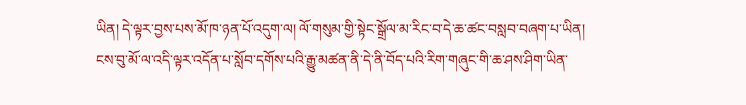ཡིན། དེ་ལྟར་བྱས་པས་མོ་ཁ་ཉན་པོ་འདུག་ལ། ལོ་གསུམ་གྱི་སྟེང་སྒྲོལ་མ་རིང་བ་དེ་ཆ་ཚང་བསླབ་བཞག་པ་ཡིན། ངས་བུ་མོ་ལ་འདི་ལྟར་འདོན་པ་སློབ་དགོས་པའི་རྒྱུ་མཚན་ནི་དེ་ནི་བོད་པའི་རིག་གཞུང་གི་ཆ་ཤས་ཤིག་ཡིན་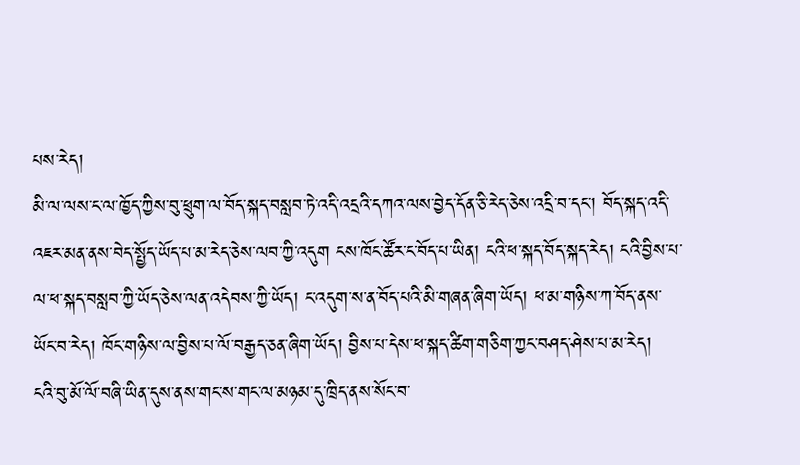པས་རེད།
མི་ལ་ལས་ང་ལ་ཁྱོད་ཀྱིས་བུ་ཕྲུག་ལ་བོད་སྐད་བསླབ་ཏེ་འདི་འདྲའི་དཀའ་ལས་བྱེད་དོན་ཅི་རེད་ཅེས་འདྲི་བ་དང་། བོད་སྐད་འདི་འཇར་མན་ནས་བེད་སྤྱོད་ཡོད་པ་མ་རེད་ཅེས་ལབ་ཀྱི་འདུག ངས་ཁོང་ཚོར་ང་བོད་པ་ཡིན། ངའི་ཕ་སྐད་བོད་སྐད་རེད། ངའི་བྱིས་པ་ལ་ཕ་སྐད་བསླབ་ཀྱི་ཡོད་ཅེས་ལན་འདེབས་ཀྱི་ཡོད། ང་འདུག་ས་ན་བོད་པའི་མི་གཞན་ཞིག་ཡོད། ཕ་མ་གཉིས་ཀ་བོད་ནས་ཡོང་བ་རེད། ཁོང་གཉིས་ལ་བྱིས་པ་ལོ་བརྒྱད་ཅན་ཞིག་ཡོད། བྱིས་པ་དེས་ཕ་སྐད་ཚིག་གཅིག་ཀྱང་བཤད་ཤེས་པ་མ་རེད།
ངའི་བུ་མོ་ལོ་བཞི་ཡིན་དུས་ནས་གང་ས་གང་ལ་མཉམ་དུ་ཁྲིད་ནས་སོང་བ་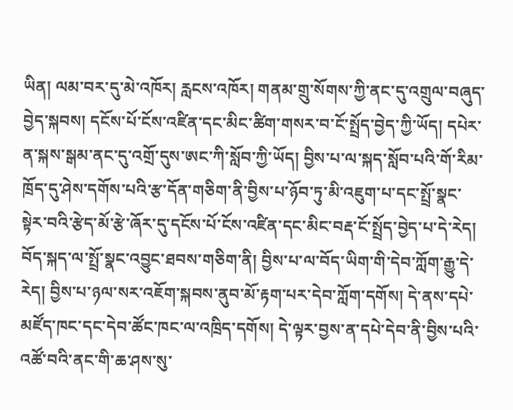ཡིན། ལམ་བར་དུ་མེ་འཁོར། རླངས་འཁོར། གནམ་གྲུ་སོགས་ཀྱི་ནང་དུ་འགྲུལ་བཞུད་བྱེད་སྐབས། དངོས་པོ་ངོས་འཛིན་དང་མིང་ཚིག་གསར་བ་ངོ་སྤྲོད་བྱེད་ཀྱི་ཡོད། དཔེར་ན་སྐས་སྒམ་ནང་དུ་འགྲོ་དུས་ཨང་ཀི་སློབ་ཀྱི་ཡོད། བྱིས་པ་ལ་སྐད་སློབ་པའི་གོ་རིམ་ཁྲོད་དུ་ཤེས་དགོས་པའི་རྩ་དོན་གཅིག་ནི་བྱིས་པ་ཉོབ་ཏུ་མི་འཇུག་པ་དང་སྤྲོ་སྣང་སྟེར་བའི་རྩེད་མོ་རྩེ་ཞོར་དུ་དངོས་པོ་ངོས་འཛིན་དང་མིང་བརྡ་ངོ་སྤྲོད་བྱེད་པ་དེ་རེད།
བོད་སྐད་ལ་སྤྲོ་སྣང་འབྱུང་ཐབས་གཅིག་ནི། བྱིས་པ་ལ་བོད་ཡིག་གི་དེབ་ཀློག་རྒྱུ་དེ་རེད། བྱིས་པ་ཉལ་སར་འཇོག་སྐབས་ནུབ་མོ་རྟག་པར་དེབ་ཀློག་དགོས། དེ་ནས་དཔེ་མཛོད་ཁང་དང་དེབ་ཚོང་ཁང་ལ་འཁྲིད་དགོས། དེ་ལྟར་བྱས་ན་དཔེ་དེབ་ནི་བྱིས་པའི་འཚོ་བའི་ནང་གི་ཆ་ཤས་སུ་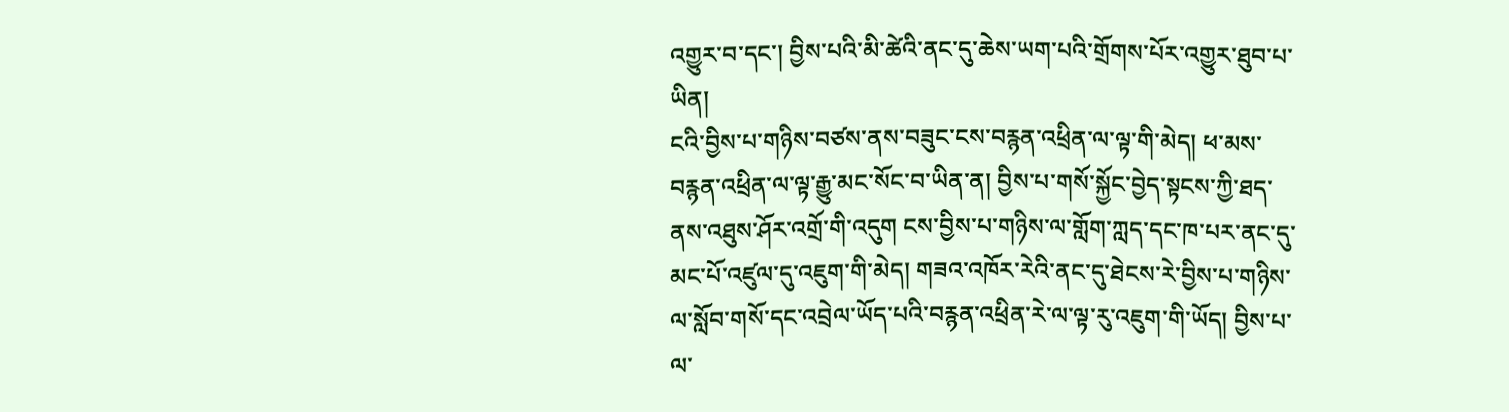འགྱུར་བ་དང་། བྱིས་པའི་མི་ཚེའི་ནང་དུ་ཆེས་ཡག་པའི་གྲོགས་པོར་འགྱུར་ཐུབ་པ་ཡིན།
ངའི་བྱིས་པ་གཉིས་བཙས་ནས་བཟུང་ངས་བརྙན་འཕྲིན་ལ་ལྟ་གི་མེད། ཕ་མས་བརྙན་འཕྲིན་ལ་ལྟ་རྒྱུ་མང་སོང་བ་ཡིན་ན། བྱིས་པ་གསོ་སྐྱོང་བྱེད་སྟངས་ཀྱི་ཐད་ནས་འཐུས་ཤོར་འགྲོ་གི་འདུག ངས་བྱིས་པ་གཉིས་ལ་གློག་ཀླད་དང་ཁ་པར་ནང་དུ་མང་པོ་འཛུལ་དུ་འཇུག་གི་མེད། གཟའ་འཁོར་རེའི་ནང་དུ་ཐེངས་རེ་བྱིས་པ་གཉིས་ལ་སློབ་གསོ་དང་འབྲེལ་ཡོད་པའི་བརྙན་འཕྲིན་རེ་ལ་ལྟ་རུ་འཇུག་གི་ཡོད། བྱིས་པ་ལ་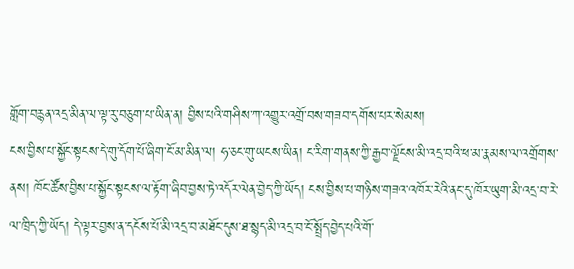གློག་བརྙན་འདྲ་མིན་ལ་ལྟ་རུ་བཅུག་པ་ཡིན་ན། བྱིས་པའི་གཤིས་ཀ་འགྱུར་འགྲོ་བས་གཟབ་དགོས་པར་སེམས།
ངས་བྱིས་པ་སྐྱོང་སྟངས་དེ་གུ་དོག་པོ་ཞིག་ངོ་མ་མིན་ལ། ཧ་ཅང་གུ་ཡངས་ཡིན། ང་རིག་གནས་ཀྱི་རྒྱབ་ལྗོངས་མི་འདྲ་བའི་ཕ་མ་རྣམས་ལ་འགྲོགས་ནས། ཁོང་ཚོས་བྱིས་པ་སྐྱོང་སྟངས་ལ་རྟོག་ཞིབ་བྱས་ཏེ་འདོར་ལེན་བྱེད་ཀྱི་ཡོད། ངས་བྱིས་པ་གཉིས་གཟའ་འཁོར་རེའི་ནང་དུ་ཁོར་ཡུག་མི་འདྲ་བ་རེ་ལ་ཁྲིད་ཀྱི་ཡོད། དེ་ལྟར་བྱས་ན་དངོས་པོ་མི་འདྲ་བ་མཐོང་དུས་ཐ་སྙད་མི་འདྲ་བ་ངོ་སྤྲོད་བྱེད་པའི་གོ་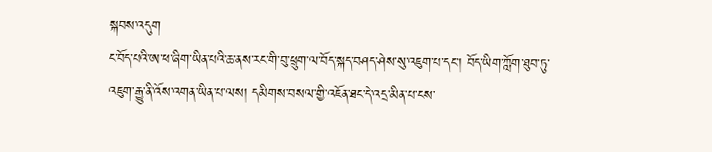སྐབས་འདུག
ང་བོད་པའི་ཨ་ཕ་ཞིག་ཡིན་པའི་ཆ་ནས་རང་གི་བུ་ཕྲུག་ལ་བོད་སྐད་བཤད་ཤེས་སུ་འཇུག་པ་དང་། བོད་ཡིག་ཀློག་ཐུབ་ཏུ་འཇུག་རྒྱུ་ནི་འོས་འགན་ཡིན་པ་ལས། དམིགས་བསལ་གྱི་འཇོན་ཐང་དེ་འདྲ་མིན་པ་ངས་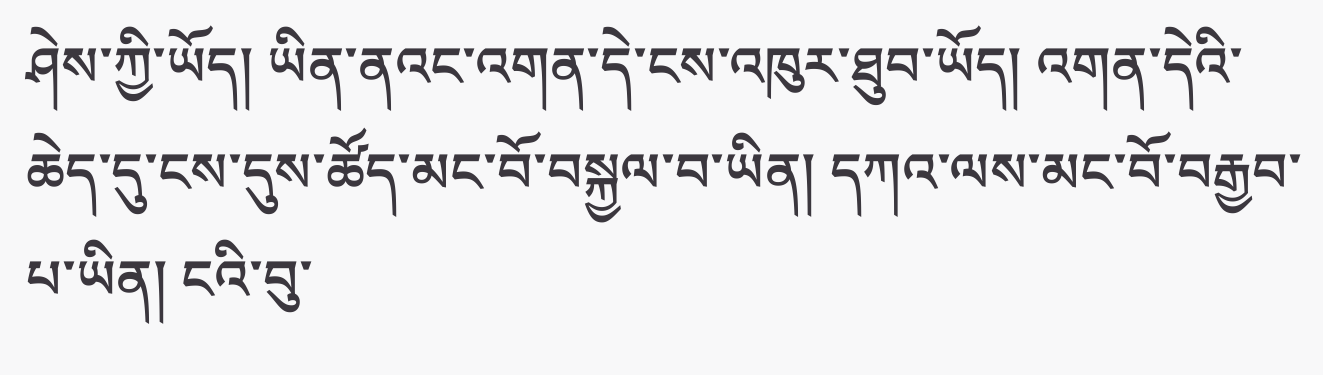ཤེས་ཀྱི་ཡོད། ཡིན་ནའང་འགན་དེ་ངས་འཁུར་ཐུབ་ཡོད། འགན་དེའི་ཆེད་དུ་ངས་དུས་ཚོད་མང་བོ་བསྐྱལ་བ་ཡིན། དཀའ་ལས་མང་བོ་བརྒྱབ་པ་ཡིན། ངའི་བུ་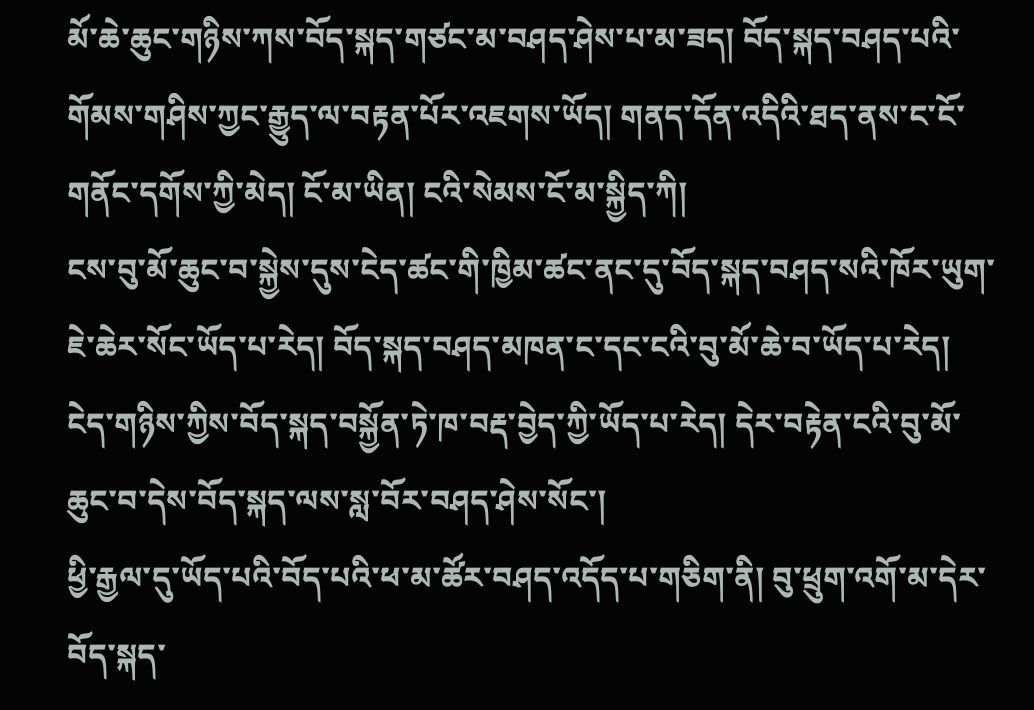མོ་ཆེ་ཆུང་གཉིས་ཀས་བོད་སྐད་གཙང་མ་བཤད་ཤེས་པ་མ་ཟད། བོད་སྐད་བཤད་པའི་གོམས་གཤིས་ཀྱང་རྒྱུད་ལ་བརྟན་པོར་འཇགས་ཡོད། གནད་དོན་འདིའི་ཐད་ནས་ང་ངོ་གནོང་དགོས་ཀྱི་མེད། ངོ་མ་ཡིན། ངའི་སེམས་ངོ་མ་སྐྱིད་ཀི།
ངས་བུ་མོ་ཆུང་བ་སྐྱེས་དུས་ངེད་ཚང་གི་ཁྱིམ་ཚང་ནང་དུ་བོད་སྐད་བཤད་སའི་ཁོར་ཡུག་ཇེ་ཆེར་སོང་ཡོད་པ་རེད། བོད་སྐད་བཤད་མཁན་ང་དང་ངའི་བུ་མོ་ཆེ་བ་ཡོད་པ་རེད། ངེད་གཉིས་ཀྱིས་བོད་སྐད་བསྐྱོན་ཏེ་ཁ་བརྡ་བྱེད་ཀྱི་ཡོད་པ་རེད། དེར་བརྟེན་ངའི་བུ་མོ་ཆུང་བ་དེས་བོད་སྐད་ལས་སླ་བོར་བཤད་ཤེས་སོང་།
ཕྱི་རྒྱལ་དུ་ཡོད་པའི་བོད་པའི་ཕ་མ་ཚོར་བཤད་འདོད་པ་གཅིག་ནི། བུ་ཕྲུག་འགོ་མ་དེར་བོད་སྐད་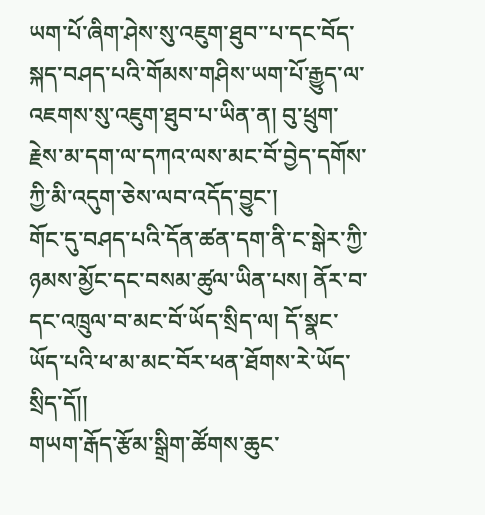ཡག་པོ་ཞིག་ཤེས་སུ་འཇུག་ཐུབ་་པ་དང་བོད་སྐད་བཤད་པའི་གོམས་གཤིས་ཡག་པོ་རྒྱུད་ལ་འཇགས་སུ་འཇུག་ཐུབ་པ་ཡིན་ན། བུ་ཕྲུག་རྗེས་མ་དག་ལ་དཀའ་ལས་མང་བོ་བྱེད་དགོས་ཀྱི་མི་འདུག་ཅེས་ལབ་འདོད་བྱུང་།
གོང་དུ་བཤད་པའི་དོན་ཚན་དག་ནི་ང་སྒེར་ཀྱི་ཉམས་མྱོང་དང་བསམ་ཚུལ་ཡིན་པས། ནོར་བ་དང་འཁྲུལ་བ་མང་བོ་ཡོད་སྲིད་ལ། དོ་སྣང་ཡོད་པའི་ཕ་མ་མང་བོར་ཕན་ཐོགས་རེ་ཡོད་སྲིད་དོ།།
གཡག་རྒོད་རྩོམ་སྒྲིག་ཚོགས་ཆུང་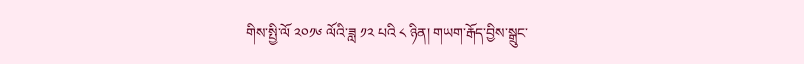གིས་སྤྱི་ལོ ༢༠༡༦ ལོའི་ཟླ ༡༢ པའི ༨ ཉིན། གཡག་རྒོད་བྱིས་སྒྲུང་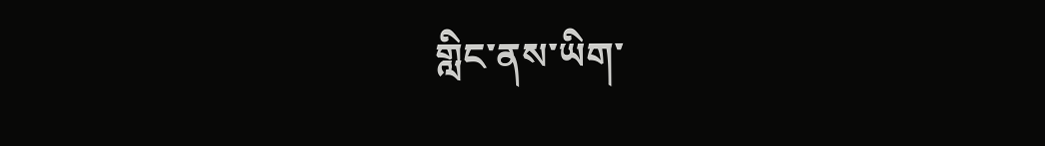གླིང་ནས་ཡིག་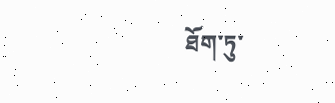ཐོག་ཏུ་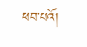ཕབ་པའོ།